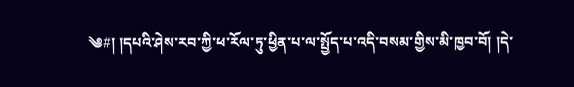༄#། །དཔའི་ཤེས་རབ་ཀྱི་ཕ་རོལ་ཏུ་ཕྱིན་པ་ལ་སྤྱོད་པ་འདི་བསམ་གྱིས་མི་ཁྱབ་བོ། །དེ་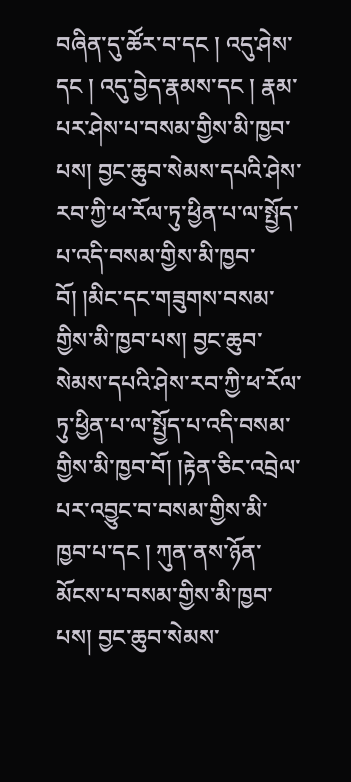བཞིན་དུ་ཚོར་བ་དང ། འདུ་ཤེས་དང ། འདུ་བྱེད་རྣམས་དང ། རྣམ་པར་ཤེས་པ་བསམ་གྱིས་མི་ཁྱབ་པས། བྱང་ཆུབ་སེམས་དཔའི་ཤེས་རབ་ཀྱི་ཕ་རོལ་ཏུ་ཕྱིན་པ་ལ་སྤྱོད་པ་འདི་བསམ་གྱིས་མི་ཁྱབ་བོ། །མིང་དང་གཟུགས་བསམ་གྱིས་མི་ཁྱབ་པས། བྱང་ཆུབ་སེམས་དཔའི་ཤེས་རབ་ཀྱི་ཕ་རོལ་ཏུ་ཕྱིན་པ་ལ་སྤྱོད་པ་འདི་བསམ་གྱིས་མི་ཁྱབ་བོ། །རྟེན་ཅིང་འབྲེལ་པར་འབྱུང་བ་བསམ་གྱིས་མི་ཁྱབ་པ་དང ། ཀུན་ནས་ཉོན་མོངས་པ་བསམ་གྱིས་མི་ཁྱབ་པས། བྱང་ཆུབ་སེམས་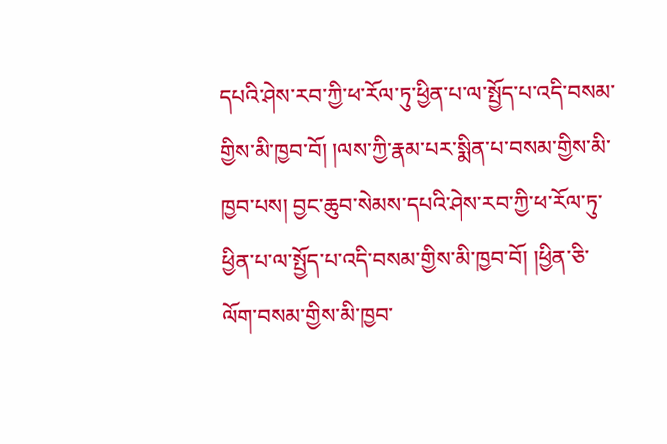དཔའི་ཤེས་རབ་ཀྱི་ཕ་རོལ་ཏུ་ཕྱིན་པ་ལ་སྤྱོད་པ་འདི་བསམ་གྱིས་མི་ཁྱབ་བོ། །ལས་ཀྱི་རྣམ་པར་སྨིན་པ་བསམ་གྱིས་མི་ཁྱབ་པས། བྱང་ཆུབ་སེམས་དཔའི་ཤེས་རབ་ཀྱི་ཕ་རོལ་ཏུ་ཕྱིན་པ་ལ་སྤྱོད་པ་འདི་བསམ་གྱིས་མི་ཁྱབ་བོ། །ཕྱིན་ཅི་ལོག་བསམ་གྱིས་མི་ཁྱབ་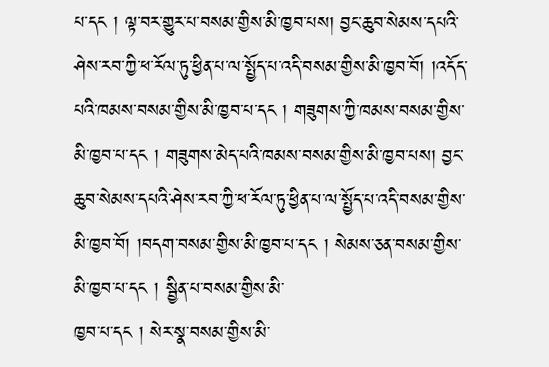པ་དང ། ལྟ་བར་གྱུར་པ་བསམ་གྱིས་མི་ཁྱབ་པས། བྱང་ཆུབ་སེམས་དཔའི་ཤེས་རབ་ཀྱི་ཕ་རོལ་ཏུ་ཕྱིན་པ་ལ་སྤྱོད་པ་འདི་བསམ་གྱིས་མི་ཁྱབ་བོ། །འདོད་པའི་ཁམས་བསམ་གྱིས་མི་ཁྱབ་པ་དང ། གཟུགས་ཀྱི་ཁམས་བསམ་གྱིས་མི་ཁྱབ་པ་དང ། གཟུགས་མེད་པའི་ཁམས་བསམ་གྱིས་མི་ཁྱབ་པས། བྱང་ཆུབ་སེམས་དཔའི་ཤེས་རབ་ཀྱི་ཕ་རོལ་ཏུ་ཕྱིན་པ་ལ་སྤྱོད་པ་འདི་བསམ་གྱིས་མི་ཁྱབ་བོ། །བདག་བསམ་གྱིས་མི་ཁྱབ་པ་དང ། སེམས་ཅན་བསམ་གྱིས་མི་ཁྱབ་པ་དང ། སྦྱིན་པ་བསམ་གྱིས་མི་
ཁྱབ་པ་དང ། སེར་སྣ་བསམ་གྱིས་མི་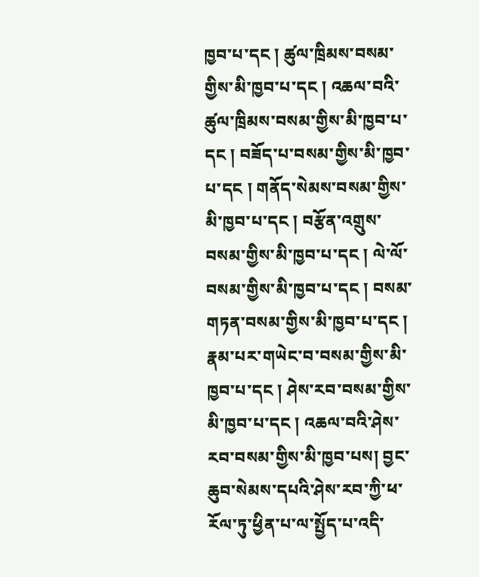ཁྱབ་པ་དང ། ཚུལ་ཁྲིམས་བསམ་གྱིས་མི་ཁྱབ་པ་དང ། འཆལ་བའི་ཚུལ་ཁྲིམས་བསམ་གྱིས་མི་ཁྱབ་པ་དང ། བཟོད་པ་བསམ་གྱིས་མི་ཁྱབ་པ་དང ། གནོད་སེམས་བསམ་གྱིས་མི་ཁྱབ་པ་དང ། བརྩོན་འགྲུས་བསམ་གྱིས་མི་ཁྱབ་པ་དང ། ལེ་ལོ་བསམ་གྱིས་མི་ཁྱབ་པ་དང ། བསམ་གཏན་བསམ་གྱིས་མི་ཁྱབ་པ་དང ། རྣམ་པར་གཡེང་བ་བསམ་གྱིས་མི་ཁྱབ་པ་དང ། ཤེས་རབ་བསམ་གྱིས་མི་ཁྱབ་པ་དང ། འཆལ་བའི་ཤེས་རབ་བསམ་གྱིས་མི་ཁྱབ་པས། བྱང་ཆུབ་སེམས་དཔའི་ཤེས་རབ་ཀྱི་ཕ་རོལ་ཏུ་ཕྱིན་པ་ལ་སྤྱོད་པ་འདི་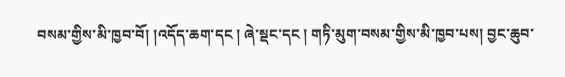བསམ་གྱིས་མི་ཁྱབ་བོ། །འདོད་ཆག་དང ། ཞེ་སྡང་དང ། གཏི་མུག་བསམ་གྱིས་མི་ཁྱབ་པས། བྱང་ཆུབ་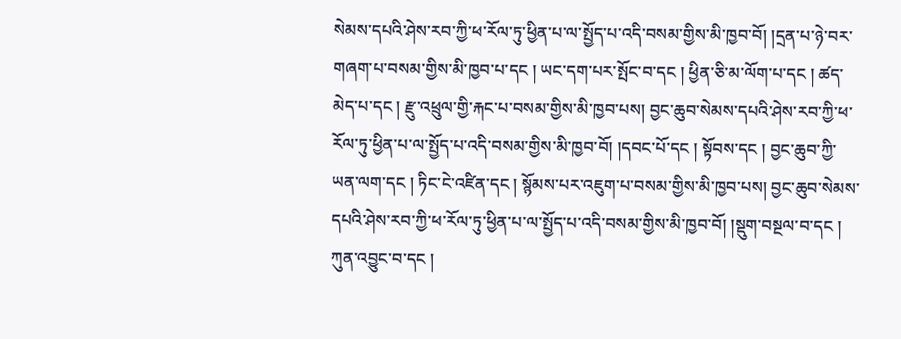སེམས་དཔའི་ཤེས་རབ་ཀྱི་ཕ་རོལ་ཏུ་ཕྱིན་པ་ལ་སྤྱོད་པ་འདི་བསམ་གྱིས་མི་ཁྱབ་བོ། །དྲན་པ་ཉེ་བར་གཞག་པ་བསམ་གྱིས་མི་ཁྱབ་པ་དང ། ཡང་དག་པར་སྤོང་བ་དང ། ཕྱིན་ཅི་མ་ལོག་པ་དང ། ཚད་མེད་པ་དང ། རྫུ་འཕྲུལ་གྱི་རྐང་པ་བསམ་གྱིས་མི་ཁྱབ་པས། བྱང་ཆུབ་སེམས་དཔའི་ཤེས་རབ་ཀྱི་ཕ་རོལ་ཏུ་ཕྱིན་པ་ལ་སྤྱོད་པ་འདི་བསམ་གྱིས་མི་ཁྱབ་བོ། །དབང་པོ་དང ། སྟོབས་དང ། བྱང་ཆུབ་ཀྱི་ཡན་ལག་དང ། ཏིང་ངེ་འཛིན་དང ། སྙོམས་པར་འཇུག་པ་བསམ་གྱིས་མི་ཁྱབ་པས། བྱང་ཆུབ་སེམས་དཔའི་ཤེས་རབ་ཀྱི་ཕ་རོལ་ཏུ་ཕྱིན་པ་ལ་སྤྱོད་པ་འདི་བསམ་གྱིས་མི་ཁྱབ་བོ། །སྡུག་བསྔལ་བ་དང ། ཀུན་འབྱུང་བ་དང །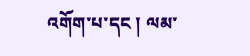འགོག་པ་དང ། ལམ་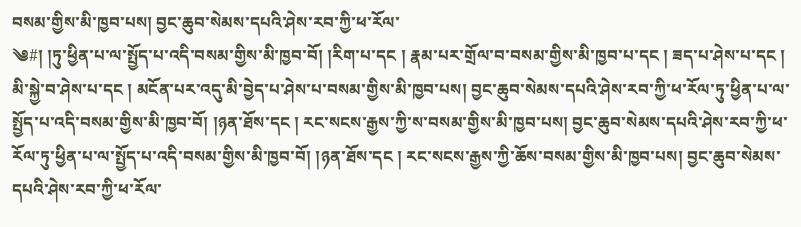བསམ་གྱིས་མི་ཁྱབ་པས། བྱང་ཆུབ་སེམས་དཔའི་ཤེས་རབ་ཀྱི་ཕ་རོལ་
༄#། །ཏུ་ཕྱིན་པ་ལ་སྤྱོད་པ་འདི་བསམ་གྱིས་མི་ཁྱབ་བོ། །རིག་པ་དང ། རྣམ་པར་གྲོལ་བ་བསམ་གྱིས་མི་ཁྱབ་པ་དང ། ཟད་པ་ཤེས་པ་དང ། མི་སྐྱེ་བ་ཤེས་པ་དང ། མངོན་པར་འདུ་མི་བྱེད་པ་ཤེས་པ་བསམ་གྱིས་མི་ཁྱབ་པས། བྱང་ཆུབ་སེམས་དཔའི་ཤེས་རབ་ཀྱི་ཕ་རོལ་ཏུ་ཕྱིན་པ་ལ་སྤྱོད་པ་འདི་བསམ་གྱིས་མི་ཁྱབ་བོ། །ཉན་ཐོས་དང ། རང་སངས་རྒྱས་ཀྱི་ས་བསམ་གྱིས་མི་ཁྱབ་པས། བྱང་ཆུབ་སེམས་དཔའི་ཤེས་རབ་ཀྱི་ཕ་རོལ་ཏུ་ཕྱིན་པ་ལ་སྤྱོད་པ་འདི་བསམ་གྱིས་མི་ཁྱབ་བོ། །ཉན་ཐོས་དང ། རང་སངས་རྒྱས་ཀྱི་ཆོས་བསམ་གྱིས་མི་ཁྱབ་པས། བྱང་ཆུབ་སེམས་དཔའི་ཤེས་རབ་ཀྱི་ཕ་རོལ་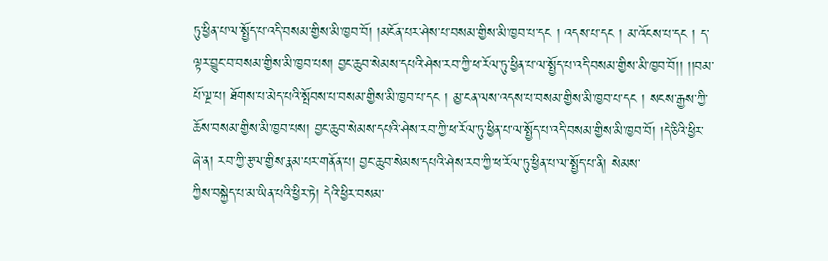ཏུ་ཕྱིན་པ་ལ་སྤྱོད་པ་འདི་བསམ་གྱིས་མི་ཁྱབ་བོ། །མངོན་པར་ཤེས་པ་བསམ་གྱིས་མི་ཁྱབ་པ་དང ། འདས་པ་དང ། མ་འོངས་པ་དང ། ད་ལྟར་བྱུང་བ་བསམ་གྱིས་མི་ཁྱབ་པས། བྱང་ཆུབ་སེམས་དཔའི་ཤེས་རབ་ཀྱི་ཕ་རོལ་ཏུ་ཕྱིན་པ་ལ་སྤྱོད་པ་འདི་བསམ་གྱིས་མི་ཁྱབ་བོ།། །།བམ་པོ་ལྔ་པ། ཐོགས་པ་མེད་པའི་སྤོབས་པ་བསམ་གྱིས་མི་ཁྱབ་པ་དང ། མྱ་ངན་ལས་འདས་པ་བསམ་གྱིས་མི་ཁྱབ་པ་དང ། སངས་རྒྱས་ཀྱི་ཆོས་བསམ་གྱིས་མི་ཁྱབ་པས། བྱང་ཆུབ་སེམས་དཔའི་ཤེས་རབ་ཀྱི་ཕ་རོལ་ཏུ་ཕྱིན་པ་ལ་སྤྱོད་པ་འདི་བསམ་གྱིས་མི་ཁྱབ་བོ། །དེ་ཅིའི་ཕྱིར་ཞེ་ན། རབ་ཀྱི་རྩལ་གྱིས་རྣམ་པར་གནོན་པ། བྱང་ཆུབ་སེམས་དཔའི་ཤེས་རབ་ཀྱི་ཕ་རོལ་ཏུ་ཕྱིན་པ་ལ་སྤྱོད་པ་ནི། སེམས་
ཀྱིས་བསྐྱེད་པ་མ་ཡིན་པའི་ཕྱིར་ཏེ། དེའི་ཕྱིར་བསམ་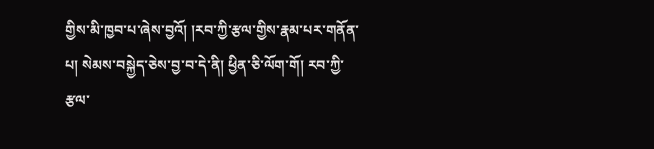གྱིས་མི་ཁྱབ་པ་ཞེས་བྱའོ། །རབ་ཀྱི་རྩལ་གྱིས་རྣམ་པར་གནོན་པ། སེམས་བསྐྱེད་ཅེས་བྱ་བ་དེ་ནི། ཕྱིན་ཅི་ལོག་གོ། རབ་ཀྱི་རྩལ་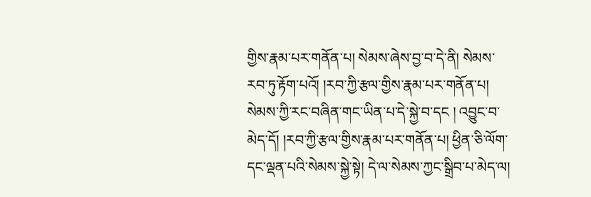གྱིས་རྣམ་པར་གནོན་པ། སེམས་ཞེས་བྱ་བ་དེ་ནི། སེམས་རབ་ཏུ་རྟོག་པའོ། །རབ་ཀྱི་རྩལ་གྱིས་རྣམ་པར་གནོན་པ། སེམས་ཀྱི་རང་བཞིན་གང་ཡིན་པ་དེ་སྐྱེ་བ་དང ། འབྱུང་བ་མེད་དོ། །རབ་ཀྱི་རྩལ་གྱིས་རྣམ་པར་གནོན་པ། ཕྱིན་ཅི་ལོག་དང་ལྡན་པའི་སེམས་སྐྱེ་སྟེ། དེ་ལ་སེམས་ཀྱང་སྒྲིབ་པ་མེད་ལ།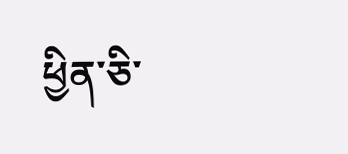ཕྱིན་ཅི་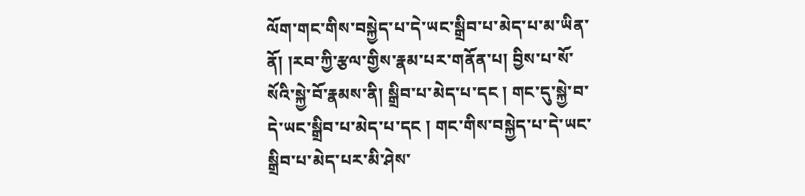ལོག་གང་གིས་བསྐྱེད་པ་དེ་ཡང་སྒྲིབ་པ་མེད་པ་མ་ཡིན་ནོ། །རབ་ཀྱི་རྩལ་གྱིས་རྣམ་པར་གནོན་པ། བྱིས་པ་སོ་སོའི་སྐྱེ་བོ་རྣམས་ནི། སྒྲིབ་པ་མེད་པ་དང ། གང་དུ་སྐྱེ་བ་དེ་ཡང་སྒྲིབ་པ་མེད་པ་དང ། གང་གིས་བསྐྱེད་པ་དེ་ཡང་སྒྲིབ་པ་མེད་པར་མི་ཤེས་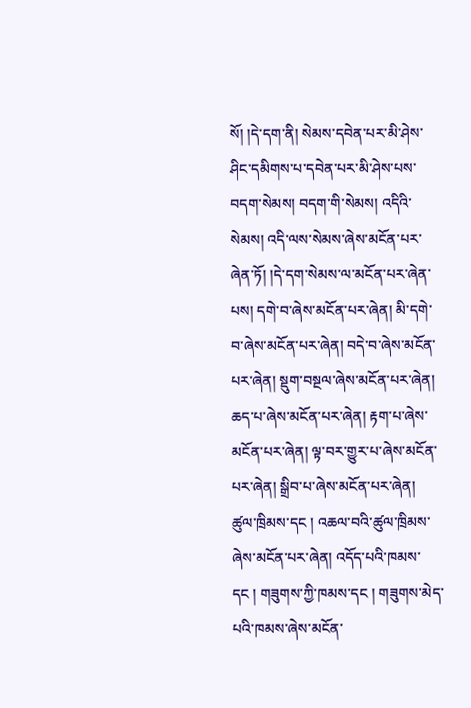སོ། །དེ་དག་ནི། སེམས་དབེན་པར་མི་ཤེས་ཤིང་དམིགས་པ་དབེན་པར་མི་ཤེས་པས་བདག་སེམས། བདག་གི་སེམས། འདིའི་སེམས། འདི་ལས་སེམས་ཞེས་མངོན་པར་ཞེན་ཏོ། །དེ་དག་སེམས་ལ་མངོན་པར་ཞེན་པས། དགེ་བ་ཞེས་མངོན་པར་ཞེན། མི་དགེ་བ་ཞེས་མངོན་པར་ཞེན། བདེ་བ་ཞེས་མངོན་པར་ཞེན། སྡུག་བསྔལ་ཞེས་མངོན་པར་ཞེན། ཆད་པ་ཞེས་མངོན་པར་ཞེན། རྟག་པ་ཞེས་མངོན་པར་ཞེན། ལྟ་བར་གྱུར་པ་ཞེས་མངོན་པར་ཞེན། སྒྲིབ་པ་ཞེས་མངོན་པར་ཞེན། ཚུལ་ཁྲིམས་དང ། འཆལ་བའི་ཚུལ་ཁྲིམས་ཞེས་མངོན་པར་ཞེན། འདོད་པའི་ཁམས་དང ། གཟུགས་ཀྱི་ཁམས་དང ། གཟུགས་མེད་པའི་ཁམས་ཞེས་མངོན་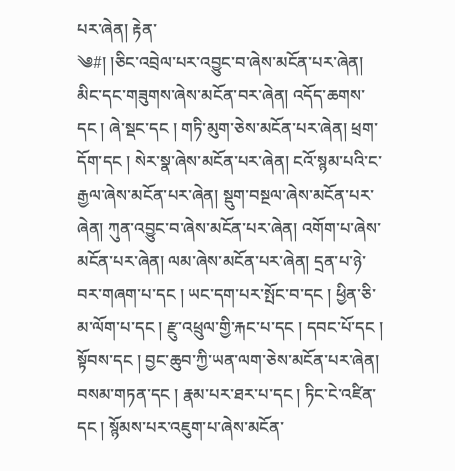པར་ཞེན། རྟེན་
༄#། །ཅིང་འབྲེལ་པར་འབྱུང་བ་ཞེས་མངོན་པར་ཞེན། མིང་དང་གཟུགས་ཞེས་མངོན་བར་ཞེན། འདོད་ཆགས་དང ། ཞེ་སྡང་དང ། གཏི་མུག་ཅེས་མངོན་པར་ཞེན། ཕྲག་དོག་དང ། སེར་སྣ་ཞེས་མངོན་པར་ཞེན། ངའོ་སྙམ་པའི་ང་རྒྱལ་ཞེས་མངོན་པར་ཞེན། སྡུག་བསྔལ་ཞེས་མངོན་པར་ཞེན། ཀུན་འབྱུང་བ་ཞེས་མངོན་པར་ཞེན། འགོག་པ་ཞེས་མངོན་པར་ཞེན། ལམ་ཞེས་མངོན་པར་ཞེན། དྲན་པ་ཉེ་བར་གཞག་པ་དང ། ཡང་དག་པར་སྤོང་བ་དང ། ཕྱིན་ཅི་མ་ལོག་པ་དང ། རྫུ་འཕྲུལ་གྱི་རྐང་པ་དང ། དབང་པོ་དང ། སྟོབས་དང ། བྱང་ཆུབ་ཀྱི་ཡན་ལག་ཅེས་མངོན་པར་ཞེན། བསམ་གཏན་དང ། རྣམ་པར་ཐར་པ་དང ། ཏིང་ངེ་འཛིན་དང ། སྙོམས་པར་འཇུག་པ་ཞེས་མངོན་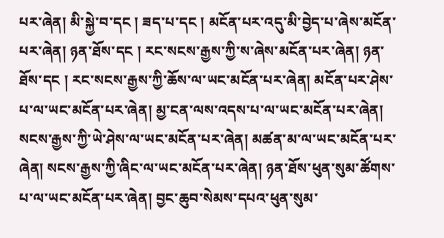པར་ཞེན། མི་སྐྱེ་བ་དང ། ཟད་པ་དང ། མངོན་པར་འདུ་མི་བྱེད་པ་ཞེས་མངོན་པར་ཞེན། ཉན་ཐོས་དང ། རང་སངས་རྒྱས་ཀྱི་ས་ཞེས་མངོན་པར་ཞེན། ཉན་ཐོས་དང ། རང་སངས་རྒྱས་ཀྱི་ཆོས་ལ་ཡང་མངོན་པར་ཞེན། མངོན་པར་ཤེས་པ་ལ་ཡང་མངོན་པར་ཞེན། མྱ་ངན་ལས་འདས་པ་ལ་ཡང་མངོན་པར་ཞེན། སངས་རྒྱས་ཀྱི་ཡེ་ཤེས་ལ་ཡང་མངོན་པར་ཞེན། མཚན་མ་ལ་ཡང་མངོན་པར་ཞེན། སངས་རྒྱས་ཀྱི་ཞིང་ལ་ཡང་མངོན་པར་ཞེན། ཉན་ཐོས་ཕུན་སུམ་ཚོགས་པ་ལ་ཡང་མངོན་པར་ཞེན། བྱང་ཆུབ་སེམས་དཔའ་ཕུན་སུམ་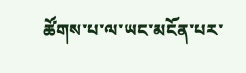ཚོགས་པ་ལ་ཡང་མངོན་པར་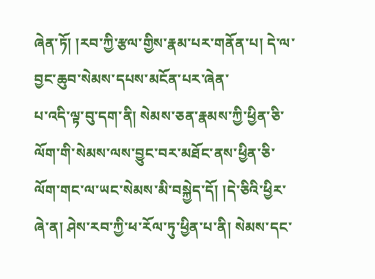ཞེན་ཏོ། །རབ་ཀྱི་རྩལ་གྱིས་རྣམ་པར་གནོན་པ། དེ་ལ་བྱང་ཆུབ་སེམས་དཔས་མངོན་པར་ཞེན་
པ་འདི་ལྟ་བུ་དག་ནི། སེམས་ཅན་རྣམས་ཀྱི་ཕྱིན་ཅི་ལོག་གི་སེམས་ལས་བྱུང་བར་མཐོང་ནས་ཕྱིན་ཅི་ལོག་གང་ལ་ཡང་སེམས་མི་བསྐྱེད་དོ། །དེ་ཅིའི་ཕྱིར་ཞེ་ན། ཤེས་རབ་ཀྱི་ཕ་རོལ་ཏུ་ཕྱིན་པ་ནི། སེམས་དང་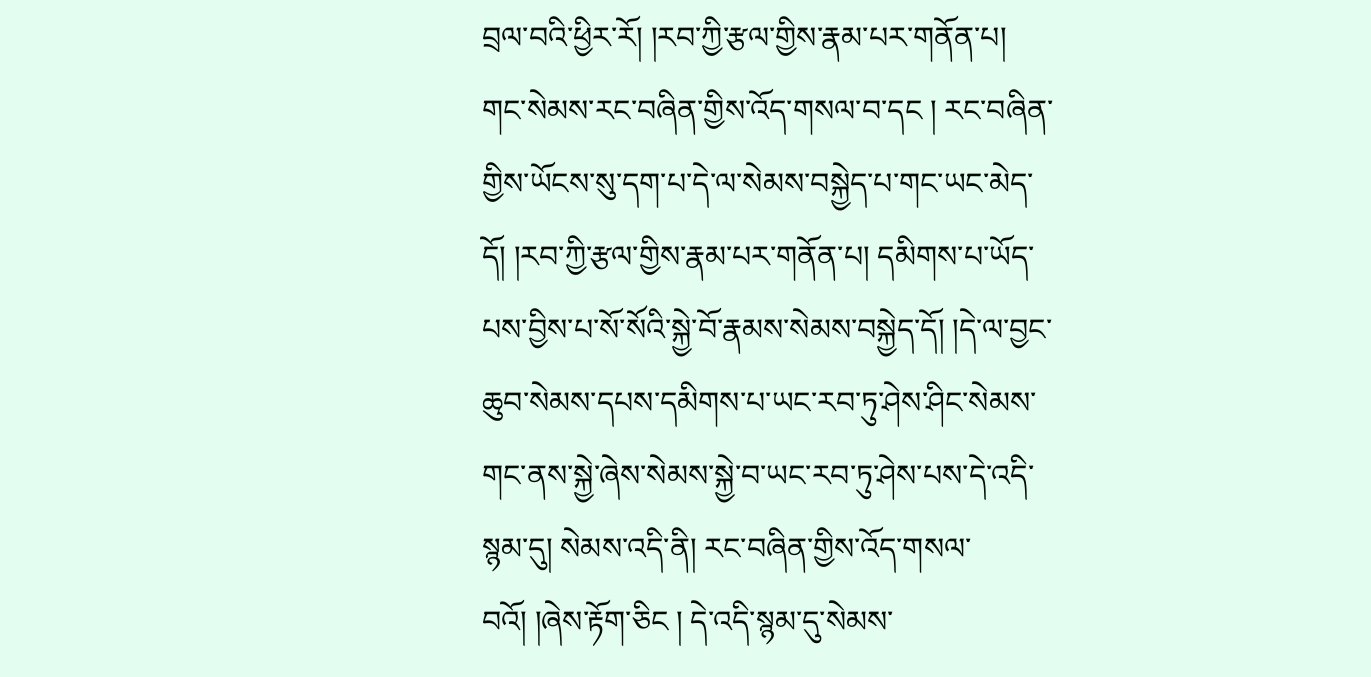བྲལ་བའི་ཕྱིར་རོ། །རབ་ཀྱི་རྩལ་གྱིས་རྣམ་པར་གནོན་པ། གང་སེམས་རང་བཞིན་གྱིས་འོད་གསལ་བ་དང ། རང་བཞིན་གྱིས་ཡོངས་སུ་དག་པ་དེ་ལ་སེམས་བསྐྱེད་པ་གང་ཡང་མེད་དོ། །རབ་ཀྱི་རྩལ་གྱིས་རྣམ་པར་གནོན་པ། དམིགས་པ་ཡོད་པས་བྱིས་པ་སོ་སོའི་སྐྱེ་བོ་རྣམས་སེམས་བསྐྱེད་དོ། །དེ་ལ་བྱང་ཆུབ་སེམས་དཔས་དམིགས་པ་ཡང་རབ་ཏུ་ཤེས་ཤིང་སེམས་གང་ནས་སྐྱེ་ཞེས་སེམས་སྐྱེ་བ་ཡང་རབ་ཏུ་ཤེས་པས་དེ་འདི་སྙམ་དུ། སེམས་འདི་ནི། རང་བཞིན་གྱིས་འོད་གསལ་བའོ། །ཞེས་རྟོག་ཅིང ། དེ་འདི་སྙམ་དུ་སེམས་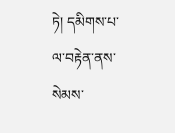ཏེ། དམིགས་པ་ལ་བརྟེན་ནས་སེམས་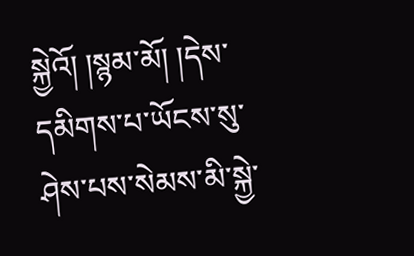སྐྱེའོ། །སྙམ་མོ། །དེས་དམིགས་པ་ཡོངས་སུ་ཤེས་པས་སེམས་མི་སྐྱེ་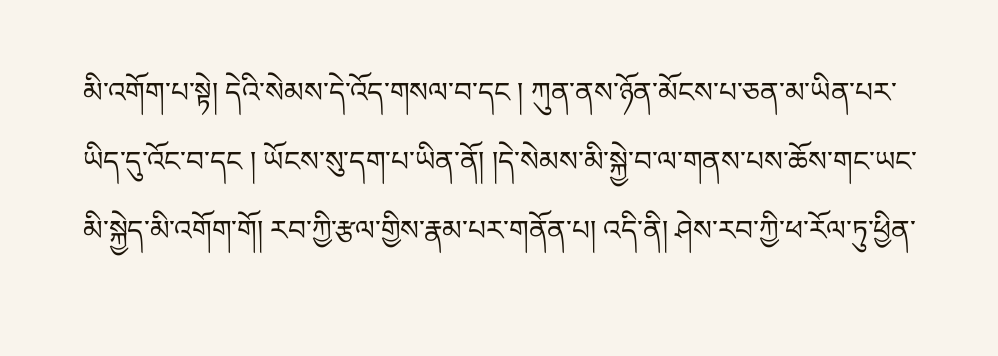མི་འགོག་པ་སྟེ། དེའི་སེམས་དེ་འོད་གསལ་བ་དང ། ཀུན་ནས་ཉོན་མོངས་པ་ཅན་མ་ཡིན་པར་ཡིད་དུ་འོང་བ་དང ། ཡོངས་སུ་དག་པ་ཡིན་ནོ། །དེ་སེམས་མི་སྐྱེ་བ་ལ་གནས་པས་ཆོས་གང་ཡང་མི་སྐྱེད་མི་འགོག་གོ། རབ་ཀྱི་རྩལ་གྱིས་རྣམ་པར་གནོན་པ། འདི་ནི། ཤེས་རབ་ཀྱི་ཕ་རོལ་ཏུ་ཕྱིན་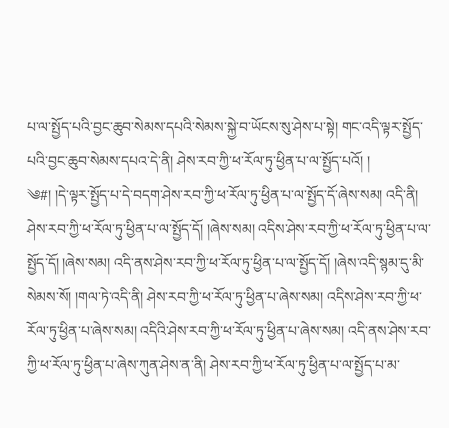པ་ལ་སྤྱོད་པའི་བྱང་ཆུབ་སེམས་དཔའི་སེམས་སྐྱེ་བ་ཡོངས་སུ་ཤེས་པ་སྟེ། གང་འདི་ལྟར་སྤྱོད་པའི་བྱང་ཆུབ་སེམས་དཔའ་དེ་ནི། ཤེས་རབ་ཀྱི་ཕ་རོལ་ཏུ་ཕྱིན་པ་ལ་སྤྱོད་པའོ། །
༄#། །དེ་ལྟར་སྤྱོད་པ་དེ་བདག་ཤེས་རབ་ཀྱི་ཕ་རོལ་ཏུ་ཕྱིན་པ་ལ་སྤྱོད་དོ་ཞེས་སམ། འདི་ནི། ཤེས་རབ་ཀྱི་ཕ་རོལ་ཏུ་ཕྱིན་པ་ལ་སྤྱོད་དོ། །ཞེས་སམ། འདིས་ཤེས་རབ་ཀྱི་ཕ་རོལ་ཏུ་ཕྱིན་པ་ལ་སྤྱོད་དོ། །ཞེས་སམ། འདི་ནས་ཤེས་རབ་ཀྱི་ཕ་རོལ་ཏུ་ཕྱིན་པ་ལ་སྤྱོད་དོ། །ཞེས་འདི་སྙམ་དུ་མི་སེམས་སོ། །གལ་ཏེ་འདི་ནི། ཤེས་རབ་ཀྱི་ཕ་རོལ་ཏུ་ཕྱིན་པ་ཞེས་སམ། འདིས་ཤེས་རབ་ཀྱི་ཕ་རོལ་ཏུ་ཕྱིན་པ་ཞེས་སམ། འདིའི་ཤེས་རབ་ཀྱི་ཕ་རོལ་ཏུ་ཕྱིན་པ་ཞེས་སམ། འདི་ནས་ཤེས་རབ་ཀྱི་ཕ་རོལ་ཏུ་ཕྱིན་པ་ཞེས་ཀུན་ཤེས་ན་ནི། ཤེས་རབ་ཀྱི་ཕ་རོལ་ཏུ་ཕྱིན་པ་ལ་སྤྱོད་པ་མ་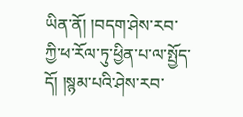ཡིན་ནོ། །བདག་ཤེས་རབ་ཀྱི་ཕ་རོལ་ཏུ་ཕྱིན་པ་ལ་སྤྱོད་དོ། །སྙམ་པའི་ཤེས་རབ་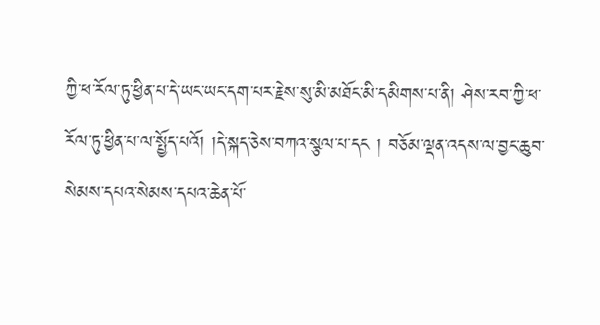ཀྱི་ཕ་རོལ་ཏུ་ཕྱིན་པ་དེ་ཡང་ཡང་དག་པར་རྗེས་སུ་མི་མཐོང་མི་དམིགས་པ་ནི། ཤེས་རབ་ཀྱི་ཕ་རོལ་ཏུ་ཕྱིན་པ་ལ་སྤྱོད་པའོ། །དེ་སྐད་ཅེས་བཀའ་སྩལ་པ་དང ། བཅོམ་ལྡན་འདས་ལ་བྱང་ཆུབ་སེམས་དཔའ་སེམས་དཔའ་ཆེན་པོ་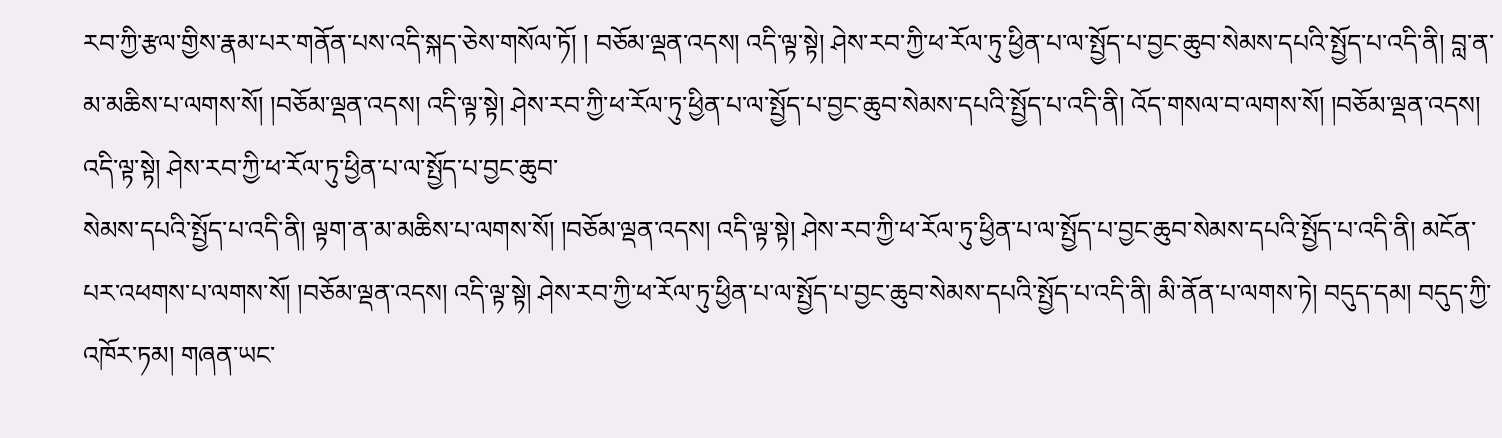རབ་ཀྱི་རྩལ་གྱིས་རྣམ་པར་གནོན་པས་འདི་སྐད་ཅེས་གསོལ་ཏོ། ། བཅོམ་ལྡན་འདས། འདི་ལྟ་སྟེ། ཤེས་རབ་ཀྱི་ཕ་རོལ་ཏུ་ཕྱིན་པ་ལ་སྤྱོད་པ་བྱང་ཆུབ་སེམས་དཔའི་སྤྱོད་པ་འདི་ནི། བླ་ན་མ་མཆིས་པ་ལགས་སོ། །བཅོམ་ལྡན་འདས། འདི་ལྟ་སྟེ། ཤེས་རབ་ཀྱི་ཕ་རོལ་ཏུ་ཕྱིན་པ་ལ་སྤྱོད་པ་བྱང་ཆུབ་སེམས་དཔའི་སྤྱོད་པ་འདི་ནི། འོད་གསལ་བ་ལགས་སོ། །བཅོམ་ལྡན་འདས། འདི་ལྟ་སྟེ། ཤེས་རབ་ཀྱི་ཕ་རོལ་ཏུ་ཕྱིན་པ་ལ་སྤྱོད་པ་བྱང་ཆུབ་
སེམས་དཔའི་སྤྱོད་པ་འདི་ནི། ལྟག་ན་མ་མཆིས་པ་ལགས་སོ། །བཅོམ་ལྡན་འདས། འདི་ལྟ་སྟེ། ཤེས་རབ་ཀྱི་ཕ་རོལ་ཏུ་ཕྱིན་པ་ལ་སྤྱོད་པ་བྱང་ཆུབ་སེམས་དཔའི་སྤྱོད་པ་འདི་ནི། མངོན་པར་འཕགས་པ་ལགས་སོ། །བཅོམ་ལྡན་འདས། འདི་ལྟ་སྟེ། ཤེས་རབ་ཀྱི་ཕ་རོལ་ཏུ་ཕྱིན་པ་ལ་སྤྱོད་པ་བྱང་ཆུབ་སེམས་དཔའི་སྤྱོད་པ་འདི་ནི། མི་ནོན་པ་ལགས་ཏེ། བདུད་དམ། བདུད་ཀྱི་འཁོར་ཏམ། གཞན་ཡང་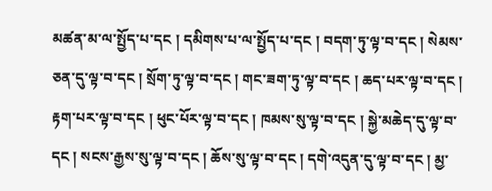མཚན་མ་ལ་སྤྱོད་པ་དང ། དམིགས་པ་ལ་སྤྱོད་པ་དང ། བདག་ཏུ་ལྟ་བ་དང ། སེམས་ཅན་དུ་ལྟ་བ་དང ། སྲོག་ཏུ་ལྟ་བ་དང ། གང་ཟག་ཏུ་ལྟ་བ་དང ། ཆད་པར་ལྟ་བ་དང ། རྟག་པར་ལྟ་བ་དང ། ཕུང་པོར་ལྟ་བ་དང ། ཁམས་སུ་ལྟ་བ་དང ། སྐྱེ་མཆེད་དུ་ལྟ་བ་དང ། སངས་རྒྱས་སུ་ལྟ་བ་དང ། ཆོས་སུ་ལྟ་བ་དང ། དགེ་འདུན་དུ་ལྟ་བ་དང ། མྱ་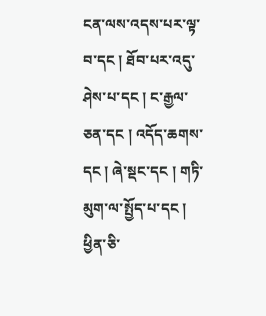ངན་ལས་འདས་པར་ལྟ་བ་དང ། ཐོབ་པར་འདུ་ཤེས་པ་དང ། ང་རྒྱལ་ཅན་དང ། འདོད་ཆགས་དང ། ཞེ་སྡང་དང ། གཏི་མུག་ལ་སྤྱོད་པ་དང ། ཕྱིན་ཅི་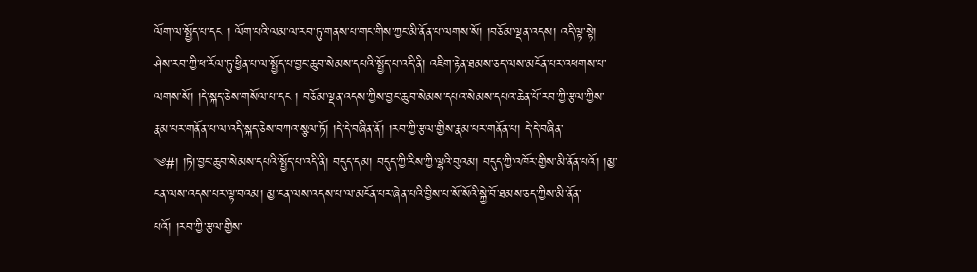ལོག་ལ་སྤྱོད་པ་དང ། ལོག་པའི་ལམ་ལ་རབ་ཏུ་གནས་པ་གང་གིས་ཀྱང་མི་ནོན་པ་ལགས་སོ། །བཅོམ་ལྡན་འདས། འདི་ལྟ་སྟེ། ཤེས་རབ་ཀྱི་ཕ་རོལ་ཏུ་ཕྱིན་པ་ལ་སྤྱོད་པ་བྱང་ཆུབ་སེམས་དཔའི་སྤྱོད་པ་འདི་ནི། འཇིག་རྟེན་ཐམས་ཅད་ལས་མངོན་པར་འཕགས་པ་ལགས་སོ། །དེ་སྐད་ཅེས་གསོལ་པ་དང ། བཅོམ་ལྡན་འདས་ཀྱིས་བྱང་ཆུབ་སེམས་དཔའ་སེམས་དཔའ་ཆེན་པོ་རབ་ཀྱི་རྩལ་ཀྱིས་རྣམ་པར་གནོན་པ་ལ་འདི་སྐད་ཅེས་བཀའ་སྩལ་ཏོ། །དེ་དེ་བཞིན་ནོ། །རབ་ཀྱི་རྩལ་གྱིས་རྣམ་པར་གནོན་པ། དེ་དེ་བཞིན་
༄#། །ཏེ།་བྱང་ཆུབ་སེམས་དཔའི་སྤྱོད་པ་འདི་ནི། བདུད་དམ། བདུད་ཀྱི་རིས་ཀྱི་ལྷའི་བུའམ། བདུད་ཀྱི་འཁོར་གྱིས་མི་ནོན་པའོ། །མྱ་ངན་ལས་འདས་པར་ལྟ་བའམ། མྱ་ངན་ལས་འདས་པ་ལ་མངོན་པར་ཞེན་པའི་བྱིས་པ་སོ་སོའི་སྐྱེ་བོ་ཐམས་ཅད་ཀྱིས་མི་ནོན་པའོ། །རབ་ཀྱི་རྩལ་གྱིས་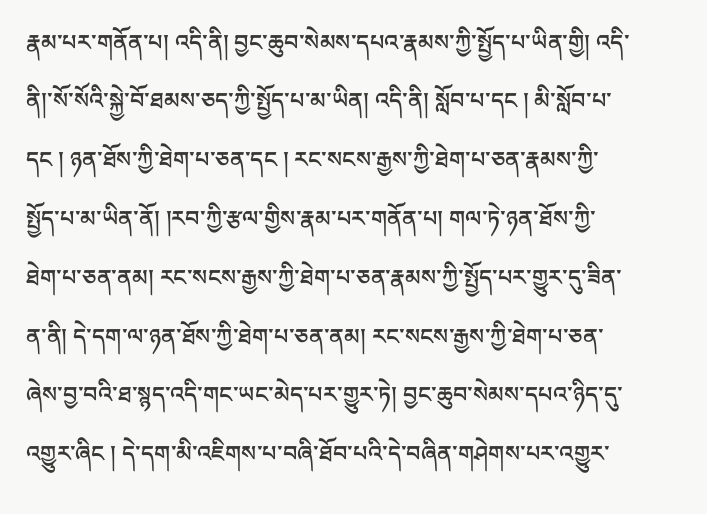རྣམ་པར་གནོན་པ། འདི་ནི། བྱང་ཆུབ་སེམས་དཔའ་རྣམས་ཀྱི་སྤྱོད་པ་ཡིན་གྱི། འདི་ནི།་སོ་སོའི་སྐྱེ་བོ་ཐམས་ཅད་ཀྱི་སྤྱོད་པ་མ་ཡིན། འདི་ནི། སློབ་པ་དང ། མི་སློབ་པ་དང ། ཉན་ཐོས་ཀྱི་ཐེག་པ་ཅན་དང ། རང་སངས་རྒྱས་ཀྱི་ཐེག་པ་ཅན་རྣམས་ཀྱི་སྤྱོད་པ་མ་ཡིན་ནོ། །རབ་ཀྱི་རྩལ་གྱིས་རྣམ་པར་གནོན་པ། གལ་ཏེ་ཉན་ཐོས་ཀྱི་ཐེག་པ་ཅན་ནམ། རང་སངས་རྒྱས་ཀྱི་ཐེག་པ་ཅན་རྣམས་ཀྱི་སྤྱོད་པར་གྱུར་དུ་ཟིན་ན་ནི། དེ་དག་ལ་ཉན་ཐོས་ཀྱི་ཐེག་པ་ཅན་ནམ། རང་སངས་རྒྱས་ཀྱི་ཐེག་པ་ཅན་ཞེས་བྱ་བའི་ཐ་སྙད་འདི་གང་ཡང་མེད་པར་གྱུར་ཏེ། བྱང་ཆུབ་སེམས་དཔའ་ཉིད་དུ་འགྱུར་ཞིང ། དེ་དག་མི་འཇིགས་པ་བཞི་ཐོབ་པའི་དེ་བཞིན་གཤེགས་པར་འགྱུར་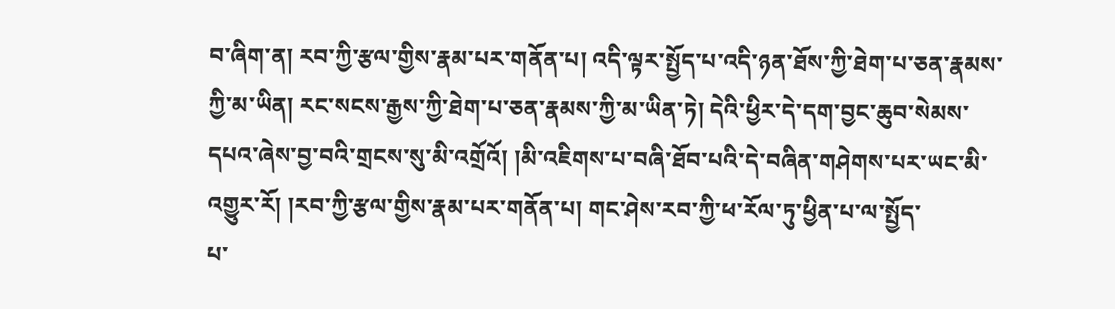བ་ཞིག་ན། རབ་ཀྱི་རྩལ་གྱིས་རྣམ་པར་གནོན་པ། འདི་ལྟར་སྤྱོད་པ་འདི་ཉན་ཐོས་ཀྱི་ཐེག་པ་ཅན་རྣམས་ཀྱི་མ་ཡིན། རང་སངས་རྒྱས་ཀྱི་ཐེག་པ་ཅན་རྣམས་ཀྱི་མ་ཡིན་ཏེ། དེའི་ཕྱིར་དེ་དག་བྱང་ཆུབ་སེམས་དཔའ་ཞེས་བྱ་བའི་གྲངས་སུ་མི་འགྲོའོ། །མི་འཇིགས་པ་བཞི་ཐོབ་པའི་དེ་བཞིན་གཤེགས་པར་ཡང་མི་འགྱུར་རོ། །རབ་ཀྱི་རྩལ་གྱིས་རྣམ་པར་གནོན་པ། གང་ཤེས་རབ་ཀྱི་ཕ་རོལ་ཏུ་ཕྱིན་པ་ལ་སྤྱོད་
པ་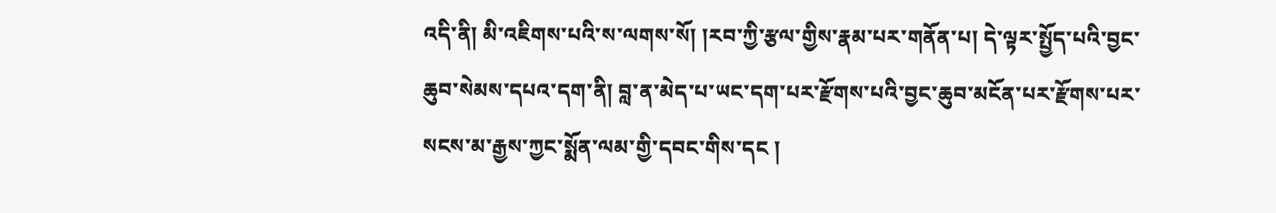འདི་ནི། མི་འཇིགས་པའི་ས་ལགས་སོ། །རབ་ཀྱི་རྩལ་གྱིས་རྣམ་པར་གནོན་པ། དེ་ལྟར་སྤྱོད་པའི་བྱང་ཆུབ་སེམས་དཔའ་དག་ནི། བླ་ན་མེད་པ་ཡང་དག་པར་རྫོགས་པའི་བྱང་ཆུབ་མངོན་པར་རྫོགས་པར་སངས་མ་རྒྱས་ཀྱང་སྨོན་ལམ་གྱི་དབང་གིས་དང །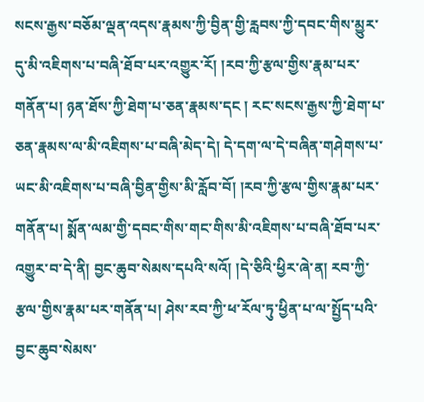སངས་རྒྱས་བཅོམ་ལྡན་འདས་རྣམས་ཀྱི་བྱིན་གྱི་རླབས་ཀྱི་དབང་གིས་མྱུར་དུ་མི་འཇིགས་པ་བཞི་ཐོབ་པར་འགྱུར་རོ། །རབ་ཀྱི་རྩལ་གྱིས་རྣམ་པར་གནོན་པ། ཉན་ཐོས་ཀྱི་ཐེག་པ་ཅན་རྣམས་དང ། རང་སངས་རྒྱས་ཀྱི་ཐེག་པ་ཅན་རྣམས་ལ་མི་འཇིགས་པ་བཞི་མེད་དེ། དེ་དག་ལ་དེ་བཞིན་གཤེགས་པ་ཡང་མི་འཇིགས་པ་བཞི་བྱིན་གྱིས་མི་རློབ་བོ། །རབ་ཀྱི་རྩལ་གྱིས་རྣམ་པར་གནོན་པ། སྨོན་ལམ་གྱི་དབང་གིས་གང་གིས་མི་འཇིགས་པ་བཞི་ཐོབ་པར་འགྱུར་བ་དེ་ནི། བྱང་ཆུབ་སེམས་དཔའི་སའོ། །དེ་ཅིའི་ཕྱིར་ཞེ་ན། རབ་ཀྱི་རྩལ་གྱིས་རྣམ་པར་གནོན་པ། ཤེས་རབ་ཀྱི་ཕ་རོལ་ཏུ་ཕྱིན་པ་ལ་སྤྱོད་པའི་བྱང་ཆུབ་སེམས་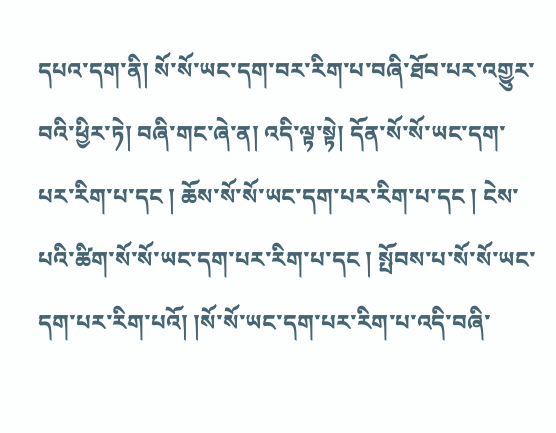དཔའ་དག་ནི། སོ་སོ་ཡང་དག་བར་རིག་པ་བཞི་ཐོབ་པར་འགྱུར་བའི་ཕྱིར་ཏེ། བཞི་གང་ཞེ་ན། འདི་ལྟ་སྟེ། དོན་སོ་སོ་ཡང་དག་པར་རིག་པ་དང ། ཆོས་སོ་སོ་ཡང་དག་པར་རིག་པ་དང ། ངེས་པའི་ཚིག་སོ་སོ་ཡང་དག་པར་རིག་པ་དང ། སྤོབས་པ་སོ་སོ་ཡང་དག་པར་རིག་པའོ། །སོ་སོ་ཡང་དག་པར་རིག་པ་འདི་བཞི་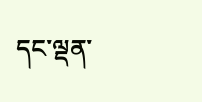དང་ལྡན་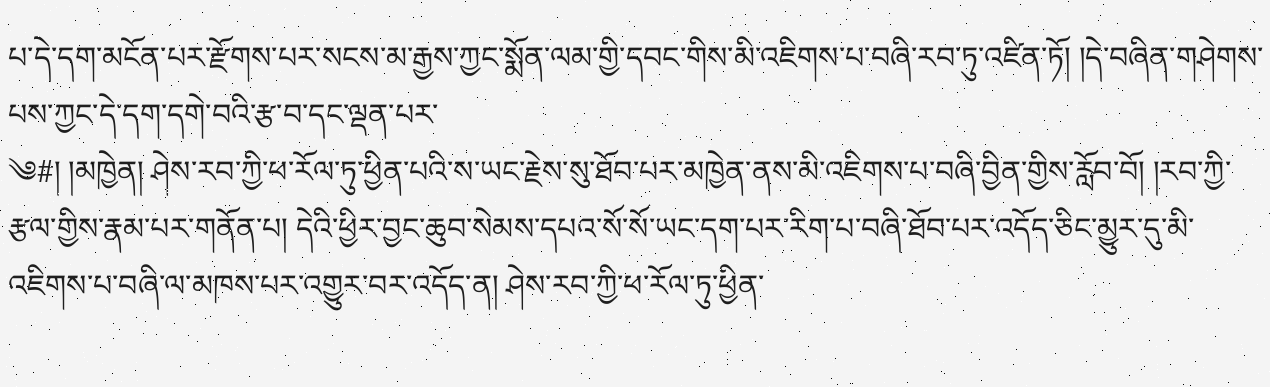པ་དེ་དག་མངོན་པར་རྫོགས་པར་སངས་མ་རྒྱས་ཀྱང་སྨོན་ལམ་གྱི་དབང་གིས་མི་འཇིགས་པ་བཞི་རབ་ཏུ་འཛིན་ཏོ། །དེ་བཞིན་གཤེགས་པས་ཀྱང་དེ་དག་དགེ་བའི་རྩ་བ་དང་ལྡན་པར་
༄#། །མཁྱེན། ཤེས་རབ་ཀྱི་ཕ་རོལ་ཏུ་ཕྱིན་པའི་ས་ཡང་རྗེས་སུ་ཐོབ་པར་མཁྱེན་ནས་མི་འཇིགས་པ་བཞི་བྱིན་གྱིས་རློབ་བོ། །རབ་ཀྱི་རྩལ་གྱིས་རྣམ་པར་གནོན་པ། དེའི་ཕྱིར་བྱང་ཆུབ་སེམས་དཔའ་སོ་སོ་ཡང་དག་པར་རིག་པ་བཞི་ཐོབ་པར་འདོད་ཅིང་མྱུར་དུ་མི་འཇིགས་པ་བཞི་ལ་མཁས་པར་འགྱུར་བར་འདོད་ན། ཤེས་རབ་ཀྱི་ཕ་རོལ་ཏུ་ཕྱིན་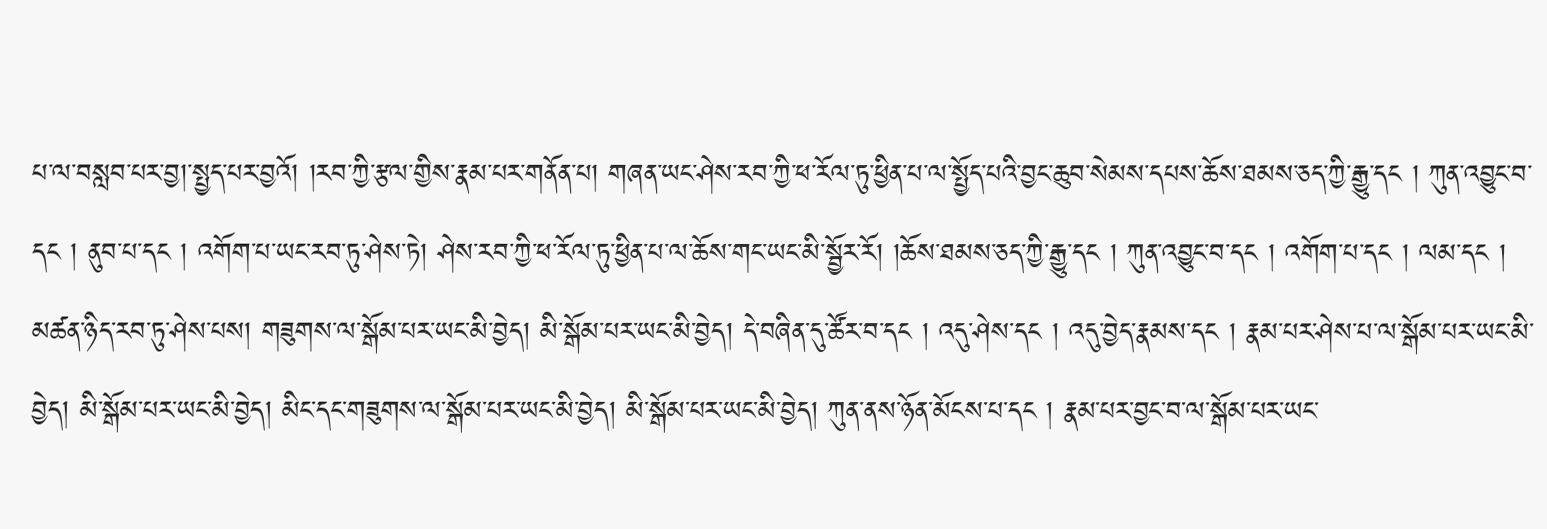པ་ལ་བསླབ་པར་བྱ།་སྤྱད་པར་བྱའོ། །རབ་ཀྱི་རྩལ་གྱིས་རྣམ་པར་གནོན་པ། གཞན་ཡང་ཤེས་རབ་ཀྱི་ཕ་རོལ་ཏུ་ཕྱིན་པ་ལ་སྤྱོད་པའི་བྱང་ཆུབ་སེམས་དཔས་ཆོས་ཐམས་ཅད་ཀྱི་རྒྱུ་དང ། ཀུན་འབྱུང་བ་དང ། ནུབ་པ་དང ། འགོག་པ་ཡང་རབ་ཏུ་ཤེས་ཏེ། ཤེས་རབ་ཀྱི་ཕ་རོལ་ཏུ་ཕྱིན་པ་ལ་ཆོས་གང་ཡང་མི་སྦྱོར་རོ། །ཆོས་ཐམས་ཅད་ཀྱི་རྒྱུ་དང ། ཀུན་འབྱུང་བ་དང ། འགོག་པ་དང ། ལམ་དང ། མཚན་ཉིད་རབ་ཏུ་ཤེས་པས། གཟུགས་ལ་སྒོམ་པར་ཡང་མི་བྱེད། མི་སྒོམ་པར་ཡང་མི་བྱེད། དེ་བཞིན་དུ་ཚོར་བ་དང ། འདུ་ཤེས་དང ། འདུ་བྱེད་རྣམས་དང ། རྣམ་པར་ཤེས་པ་ལ་སྒོམ་པར་ཡང་མི་བྱེད། མི་སྒོམ་པར་ཡང་མི་བྱེད། མིང་དང་གཟུགས་ལ་སྒོམ་པར་ཡང་མི་བྱེད། མི་སྒོམ་པར་ཡང་མི་བྱེད། ཀུན་ནས་ཉོན་མོངས་པ་དང ། རྣམ་པར་བྱང་བ་ལ་སྒོམ་པར་ཡང་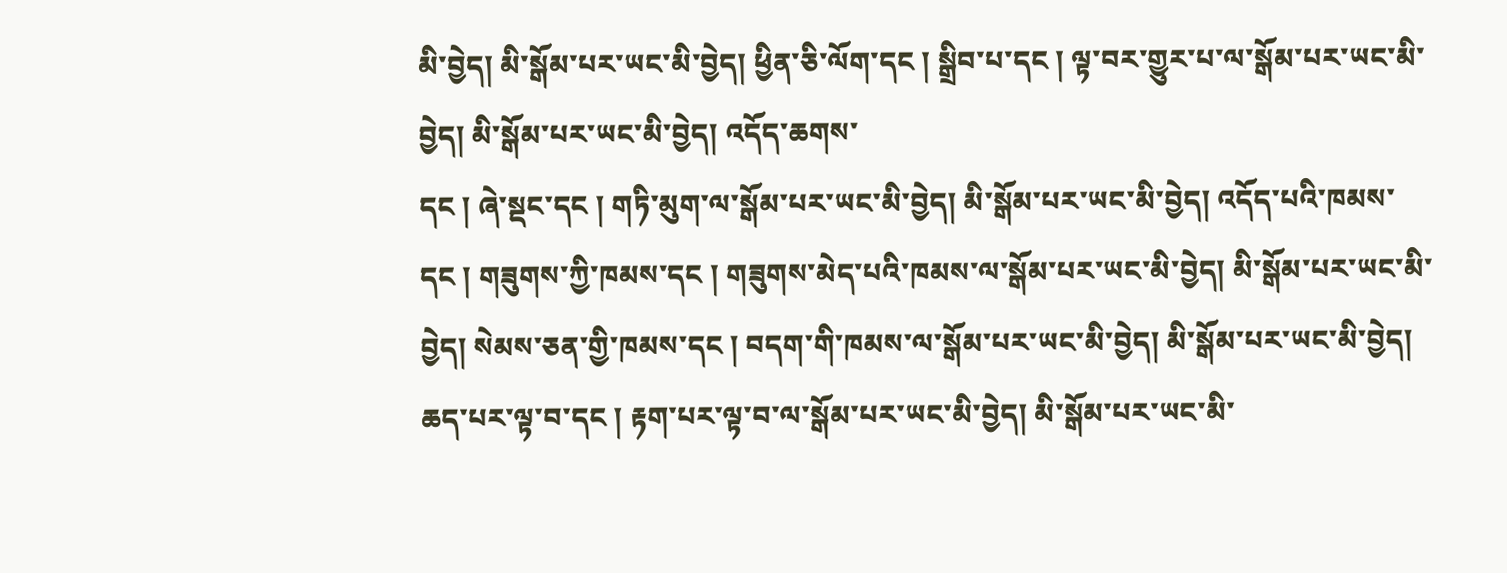མི་བྱེད། མི་སྒོམ་པར་ཡང་མི་བྱེད། ཕྱིན་ཅི་ལོག་དང ། སྒྲིབ་པ་དང ། ལྟ་བར་གྱུར་པ་ལ་སྒོམ་པར་ཡང་མི་བྱེད། མི་སྒོམ་པར་ཡང་མི་བྱེད། འདོད་ཆགས་
དང ། ཞེ་སྡང་དང ། གཏི་མུག་ལ་སྒོམ་པར་ཡང་མི་བྱེད། མི་སྒོམ་པར་ཡང་མི་བྱེད། འདོད་པའི་ཁམས་དང ། གཟུགས་ཀྱི་ཁམས་དང ། གཟུགས་མེད་པའི་ཁམས་ལ་སྒོམ་པར་ཡང་མི་བྱེད། མི་སྒོམ་པར་ཡང་མི་བྱེད། སེམས་ཅན་གྱི་ཁམས་དང ། བདག་གི་ཁམས་ལ་སྒོམ་པར་ཡང་མི་བྱེད། མི་སྒོམ་པར་ཡང་མི་བྱེད། ཆད་པར་ལྟ་བ་དང ། རྟག་པར་ལྟ་བ་ལ་སྒོམ་པར་ཡང་མི་བྱེད། མི་སྒོམ་པར་ཡང་མི་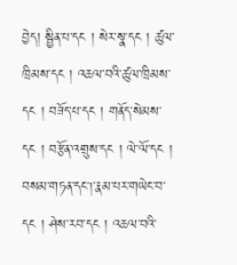བྱེད། སྦྱིན་པ་དང ། སེར་སྣ་དང ། ཚུལ་ཁྲིམས་དང ། འཆལ་བའི་ཚུལ་ཁྲིམས་དང ། བཟོད་པ་དང ། གནོད་སེམས་དང ། བརྩོན་འགྲུས་དང ། ལེ་ལོ་དང ། བསམ་གཏན་དང།་རྣམ་པར་གཡེང་བ་དང ། ཤེས་རབ་དང ། འཆལ་བའི་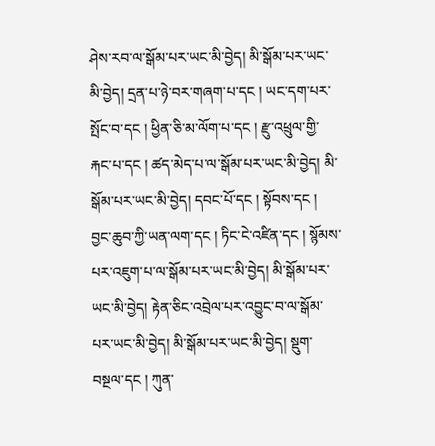ཤེས་རབ་ལ་སྒོམ་པར་ཡང་མི་བྱེད། མི་སྒོམ་པར་ཡང་མི་བྱེད། དྲན་པ་ཉེ་བར་གཞག་པ་དང ། ཡང་དག་པར་སྤོང་བ་དང ། ཕྱིན་ཅི་མ་ལོག་པ་དང ། རྫུ་འཕྲུལ་གྱི་རྐང་པ་དང ། ཚད་མེད་པ་ལ་སྒོམ་པར་ཡང་མི་བྱེད། མི་སྒོམ་པར་ཡང་མི་བྱེད། དབང་པོ་དང ། སྟོབས་དང ། བྱང་ཆུབ་ཀྱི་ཡན་ལག་དང ། ཏིང་ངེ་འཛིན་དང ། སྙོམས་པར་འཇུག་པ་ལ་སྒོམ་པར་ཡང་མི་བྱེད། མི་སྒོམ་པར་ཡང་མི་བྱེད། རྟེན་ཅིང་འབྲེལ་པར་འབྱུང་བ་ལ་སྒོམ་པར་ཡང་མི་བྱེད། མི་སྒོམ་པར་ཡང་མི་བྱེད། སྡུག་བསྔལ་དང ། ཀུན་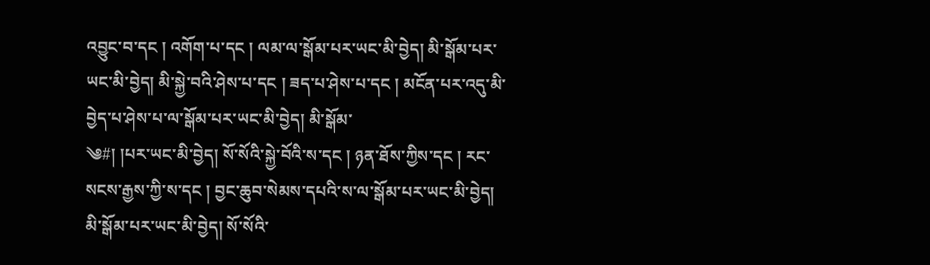འབྱུང་བ་དང ། འགོག་པ་དང ། ལམ་ལ་སྒོམ་པར་ཡང་མི་བྱེད། མི་སྒོམ་པར་ཡང་མི་བྱེད། མི་སྐྱེ་བའི་ཤེས་པ་དང ། ཟད་པ་ཤེས་པ་དང ། མངོན་པར་འདུ་མི་བྱེད་པ་ཤེས་པ་ལ་སྒོམ་པར་ཡང་མི་བྱེད། མི་སྒོམ་
༄#། །པར་ཡང་མི་བྱེད། སོ་སོའི་སྐྱེ་བོའི་ས་དང ། ཉན་ཐོས་ཀྱིས་དང ། རང་སངས་རྒྱས་ཀྱི་ས་དང ། བྱང་ཆུབ་སེམས་དཔའི་ས་ལ་སྒོམ་པར་ཡང་མི་བྱེད། མི་སྒོམ་པར་ཡང་མི་བྱེད། སོ་སོའི་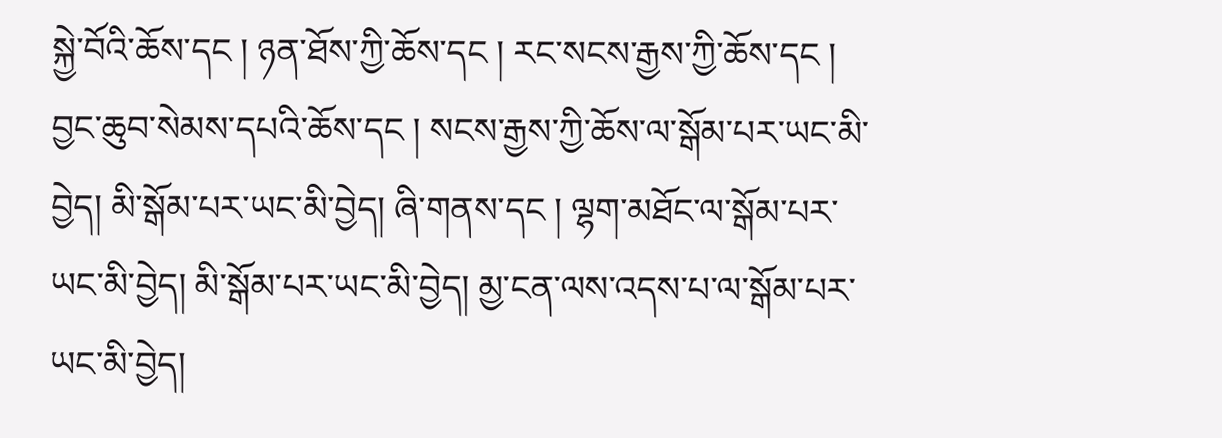སྐྱེ་བོའི་ཆོས་དང ། ཉན་ཐོས་ཀྱི་ཆོས་དང ། རང་སངས་རྒྱས་ཀྱི་ཆོས་དང ། བྱང་ཆུབ་སེམས་དཔའི་ཆོས་དང ། སངས་རྒྱས་ཀྱི་ཆོས་ལ་སྒོམ་པར་ཡང་མི་བྱེད། མི་སྒོམ་པར་ཡང་མི་བྱེད། ཞི་གནས་དང ། ལྷག་མཐོང་ལ་སྒོམ་པར་ཡང་མི་བྱེད། མི་སྒོམ་པར་ཡང་མི་བྱེད། མྱ་ངན་ལས་འདས་པ་ལ་སྒོམ་པར་ཡང་མི་བྱེད།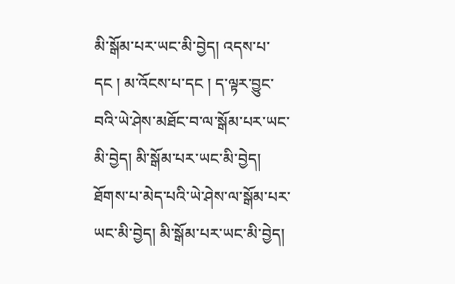མི་སྒོམ་པར་ཡང་མི་བྱེད། འདས་པ་དང ། མ་འོངས་པ་དང ། ད་ལྟར་བྱུང་བའི་ཡེ་ཤེས་མཐོང་བ་ལ་སྒོམ་པར་ཡང་མི་བྱེད། མི་སྒོམ་པར་ཡང་མི་བྱེད། ཐོགས་པ་མེད་པའི་ཡེ་ཤེས་ལ་སྒོམ་པར་ཡང་མི་བྱེད། མི་སྒོམ་པར་ཡང་མི་བྱེད།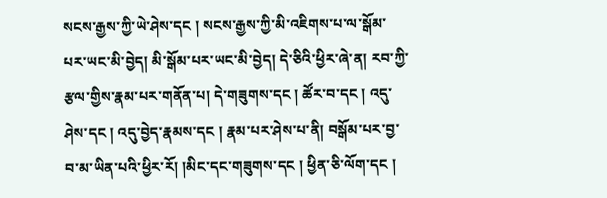སངས་རྒྱས་ཀྱི་ཡེ་ཤེས་དང ། སངས་རྒྱས་ཀྱི་མི་འཇིགས་པ་ལ་སྒོམ་པར་ཡང་མི་བྱེད། མི་སྒོམ་པར་ཡང་མི་བྱེད། དེ་ཅིའི་ཕྱིར་ཞེ་ན། རབ་ཀྱི་རྩལ་གྱིས་རྣམ་པར་གནོན་པ། དེ་གཟུགས་དང ། ཚོར་བ་དང ། འདུ་ཤེས་དང ། འདུ་བྱེད་རྣམས་དང ། རྣམ་པར་ཤེས་པ་ནི། བསྒོམ་པར་བྱ་བ་མ་ཡིན་པའི་ཕྱིར་རོ། །མིང་དང་གཟུགས་དང ། ཕྱིན་ཅི་ལོག་དང །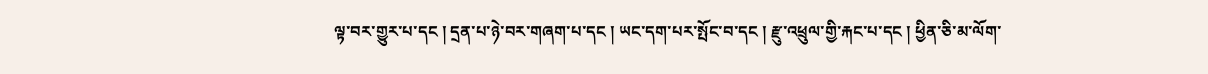ལྟ་བར་གྱུར་པ་དང ། དྲན་པ་ཉེ་བར་གཞག་པ་དང ། ཡང་དག་པར་སྤོང་བ་དང ། རྫུ་འཕྲུལ་གྱི་རྐང་པ་དང ། ཕྱིན་ཅི་མ་ལོག་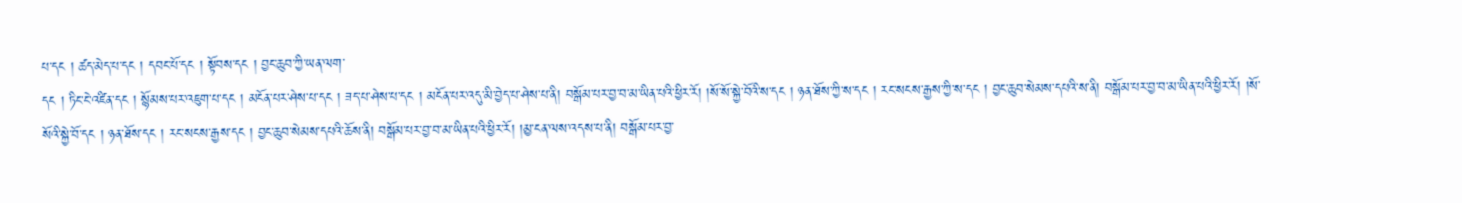པ་དང ། ཚད་མེད་པ་དང ། དབང་པོ་དང ། སྟོབས་དང ། བྱང་ཆུབ་ཀྱི་ཡན་ལག་
དང ། ཏིང་ངེ་འཛིན་དང ། སྙོམས་པར་འཇུག་པ་དང ། མངོན་པར་ཤེས་པ་དང ། ཟད་པ་ཤེས་པ་དང ། མངོན་པར་འདུ་མི་བྱེད་པ་ཤེས་པ་ནི། བསྒོམ་པར་བྱ་བ་མ་ཡིན་པའི་ཕྱིར་རོ། །སོ་སོ་སྐྱེ་བོའི་ས་དང ། ཉན་ཐོས་ཀྱི་ས་དང ། རང་སངས་རྒྱས་ཀྱི་ས་དང ། བྱང་ཆུབ་སེམས་དཔའི་ས་ནི། བསྒོམ་པར་བྱ་བ་མ་ཡིན་པའི་ཕྱིར་རོ། །སོ་སོའི་སྐྱེ་བོ་དང ། ཉན་ཐོས་དང ། རང་སངས་རྒྱས་དང ། བྱང་ཆུབ་སེམས་དཔའི་ཆོས་ནི། བསྒོམ་པར་བྱ་བ་མ་ཡིན་པའི་ཕྱིར་རོ། །མྱ་ངན་ལས་འདས་པ་ནི། བསྒོམ་པར་བྱ་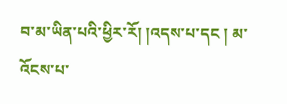བ་མ་ཡིན་པའི་ཕྱིར་རོ། །འདས་པ་དང ། མ་འོངས་པ་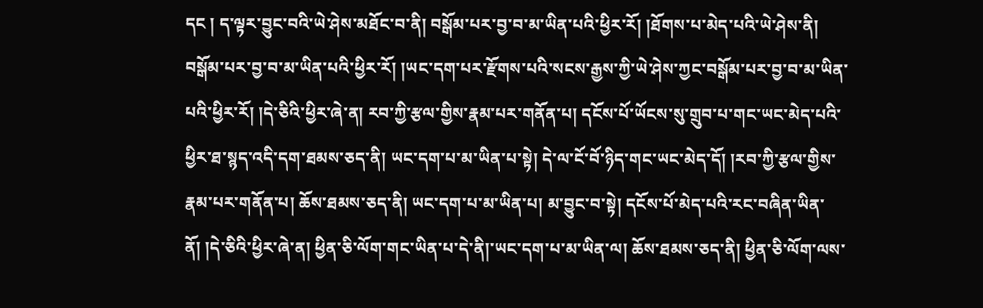དང ། ད་ལྟར་བྱུང་བའི་ཡེ་ཤེས་མཐོང་བ་ནི། བསྒོམ་པར་བྱ་བ་མ་ཡིན་པའི་ཕྱིར་རོ། །ཐོགས་པ་མེད་པའི་ཡེ་ཤེས་ནི། བསྒོམ་པར་བྱ་བ་མ་ཡིན་པའི་ཕྱིར་རོ། །ཡང་དག་པར་རྫོགས་པའི་སངས་རྒྱས་ཀྱི་ཡེ་ཤེས་ཀྱང་བསྒོམ་པར་བྱ་བ་མ་ཡིན་པའི་ཕྱིར་རོ། །དེ་ཅིའི་ཕྱིར་ཞེ་ན། རབ་ཀྱི་རྩལ་གྱིས་རྣམ་པར་གནོན་པ། དངོས་པོ་ཡོངས་སུ་གྲུབ་པ་གང་ཡང་མེད་པའི་ཕྱིར་ཐ་སྙད་འདི་དག་ཐམས་ཅད་ནི། ཡང་དག་པ་མ་ཡིན་པ་སྟེ། དེ་ལ་ངོ་བོ་ཉིད་གང་ཡང་མེད་དོ། །རབ་ཀྱི་རྩལ་གྱིས་རྣམ་པར་གནོན་པ། ཆོས་ཐམས་ཅད་ནི། ཡང་དག་པ་མ་ཡིན་པ། མ་བྱུང་བ་སྟེ། དངོས་པོ་མེད་པའི་རང་བཞིན་ཡིན་ནོ། །དེ་ཅིའི་ཕྱིར་ཞེ་ན། ཕྱིན་ཅི་ལོག་གང་ཡིན་པ་དེ་ནི།་ཡང་དག་པ་མ་ཡིན་ལ། ཆོས་ཐམས་ཅད་ནི། ཕྱིན་ཅི་ལོག་ལས་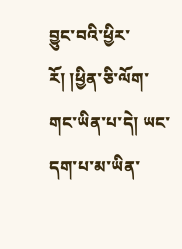བྱུང་བའི་ཕྱིར་རོ། །ཕྱིན་ཅི་ལོག་གང་ཡིན་པ་དེ། ཡང་དག་པ་མ་ཡིན་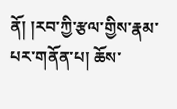ནོ། །རབ་ཀྱི་རྩལ་གྱིས་རྣམ་པར་གནོན་པ། ཆོས་